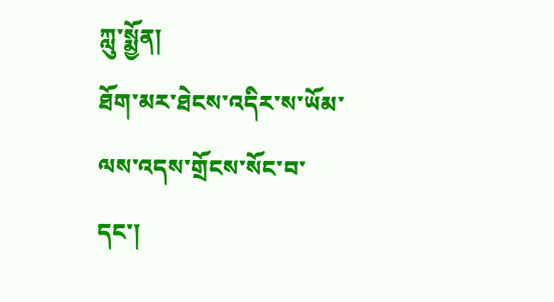ཀླུ་སྨྱོན།
ཐོག་མར་ཐེངས་འདིར་ས་ཡོམ་ལས་འདས་གྲོངས་སོང་བ་དང་།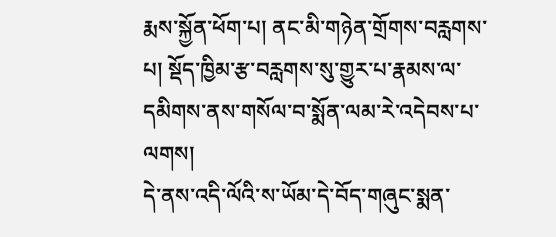རྨས་སྐྱོན་ཕོག་པ། ནང་མི་གཉེན་གྲོགས་བརླགས་པ། སྡོད་ཁྱིམ་རྩ་བརླགས་སུ་གྱུར་པ་རྣམས་ལ་དམིགས་ནས་གསོལ་བ་སྨོན་ལམ་རེ་འདེབས་པ་ལགས།
དེ་ནས་འདི་ལོའི་ས་ཡོམ་དེ་བོད་གཞུང་སྨན་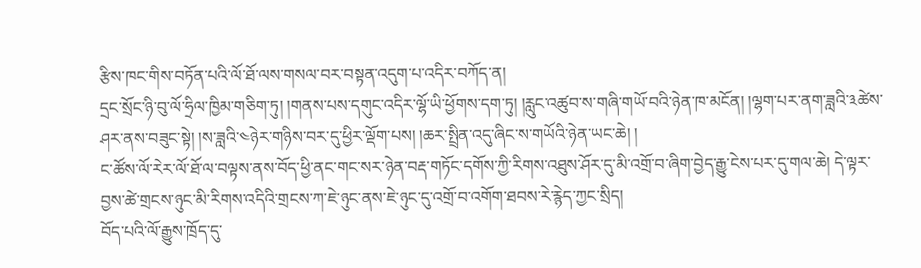རྩིས་ཁང་གིས་བཏོན་པའི་ལོ་ཐོ་ལས་གསལ་བར་བསྟན་འདུག་པ་འདིར་བཀོད་ན།
དྲང་སྲོང་ཉི་བུ་ལོ་ཧྲིལ་ཁྱིམ་གཅིག་ཏུ། །གནས་པས་དགུང་འདིར་ལྷོ་ཡི་ཕྱོགས་དག་ཏུ། །རླུང་འཚུབ་ས་གཞི་གཡོ་བའི་ཉེན་ཁ་མངོན། །ལྷག་པར་ནག་ཟླའི་༣ཚེས་ཤར་ནས་བཟུང་སྟེ། །ས་ཟླའི་༤ཉེར་གཉིས་བར་དུ་ཕྱིར་ལྡོག་པས། །ཆར་སྤྲིན་འདུ་ཞིང་ས་གཡོའི་ཉེན་ཡང་ཆེ། །
ང་ཚོས་ལོ་རེར་ལོ་ཐོ་ལ་བལྟས་ནས་བོད་ཕྱི་ནང་གང་སར་ཉེན་བརྡ་གཏོང་དགོས་ཀྱི་རིགས་འཐུས་ཤོར་དུ་མི་འགྲོ་བ་ཞིག་བྱེད་རྒྱུ་ངེས་པར་དུ་གལ་ཆེ། དེ་ལྟར་བྱས་ཚེ་གྲངས་ཉུང་མི་རིགས་འདིའི་གྲངས་ཀ་ཇེ་ཉུང་ནས་ཇེ་ཉུང་དུ་འགྲོ་བ་འགོག་ཐབས་རེ་རྙེད་ཀྱང་སྲིད།
བོད་པའི་ལོ་རྒྱུས་ཁྲོད་དུ་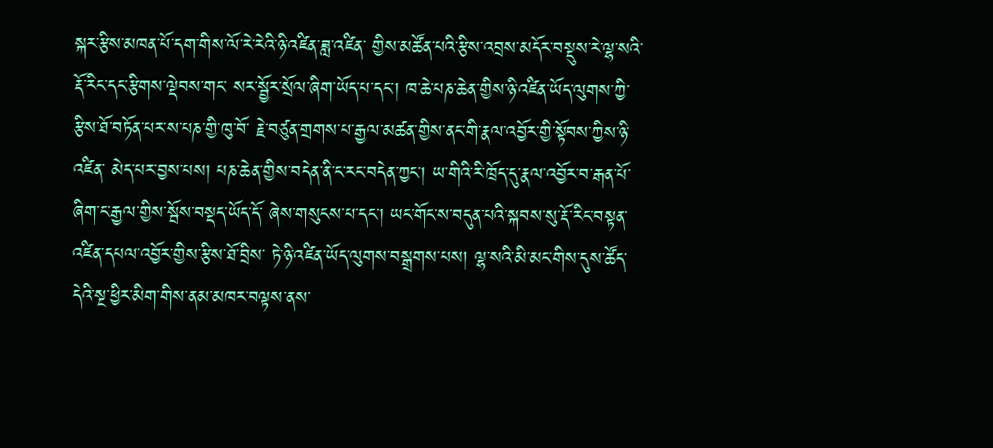སྐར་རྩིས་མཁན་པོ་དག་གིས་ལོ་རེ་རེའི་ཉི་འཛིན་ཟླ་འཛིན་ གྱིས་མཚོན་པའི་རྩིས་འབྲས་མདོར་བསྡུས་རེ་ལྷ་སའི་རྡོ་རིང་དང་རྩིགས་ལྡེབས་གང་ སར་སྦྱོར་སྲོལ་ཞིག་ཡོད་པ་དང་། ཁ་ཆེ་པཎ་ཆེན་གྱིས་ཉི་འཛིན་ཡོད་ལུགས་ཀྱི་རྩིས་ཐོ་བཏོན་པར་ས་པཎ་གྱི་ཁུ་བོ་ རྗེ་བཙུན་གྲགས་པ་རྒྱལ་མཚན་གྱིས་ནང་གི་རྣལ་འབྱོར་གྱི་སྟོབས་ཀྱིས་ཉི་འཛིན་ མེད་པར་བྱས་པས། པཎ་ཆེན་གྱིས་བདེན་ནི་ང་རང་བདེན་ཀྱང་། ཡ་གིའི་རི་ཁྲོད་དུ་རྣལ་འབྱོར་བ་རྒན་པོ་ཞིག་ང་རྒྱལ་གྱིས་སྦོས་བསྡད་ཡོད་དོ་ ཞེས་གསུངས་པ་དང་། ཡང་གོང་ས་བདུན་པའི་སྐབས་སུ་རྡོ་རིང་བསྟན་འཛིན་དཔལ་འབྱོར་གྱིས་རྩིས་ཐོ་བྲིས་ ཏེ་ཉི་འཛིན་ཡོད་ལུགས་བསྒྲགས་པས། ལྷ་སའི་མི་མང་གིས་དུས་ཚོད་དེའི་སྔ་ཕྱིར་མིག་གིས་ནམ་མཁར་བལྟས་ནས་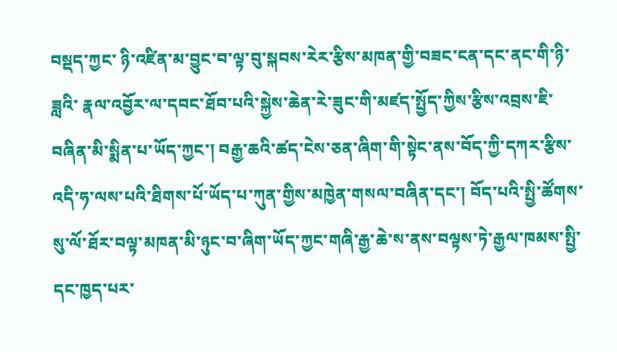བསྡད་ཀྱང་ ཉི་འཛིན་མ་བྱུང་བ་ལྟ་བུ་སྐབས་རེར་རྩིས་མཁན་གྱི་བཟང་ངན་དང་ནང་གི་ཉི་ཟླའི་ རྣལ་འབྱོར་ལ་དབང་ཐོབ་པའི་སྐྱེས་ཆེན་རེ་ཟུང་གི་མཛད་སྤྱོད་ཀྱིས་རྩིས་འབྲས་ཇི་ བཞིན་མི་སྨིན་པ་ཡོད་ཀྱང་། བརྒྱ་ཆའི་ཚད་ངེས་ཅན་ཞིག་གི་སྟེང་ནས་བོད་ཀྱི་དཀར་རྩིས་འདི་ཧ་ལས་པའི་ཐིགས་པོ་ཡོད་པ་ཀུན་གྱིས་མཁྱེན་གསལ་བཞིན་དང་། བོད་པའི་སྤྱི་ཚོགས་སུ་ལོ་ཐོར་བལྟ་མཁན་མི་ཉུང་བ་ཞིག་ཡོད་ཀྱང་གཞི་རྒྱ་ཆེ་ས་ནས་བལྟས་ཏེ་རྒྱལ་ཁམས་སྤྱི་དང་ཁྱད་པར་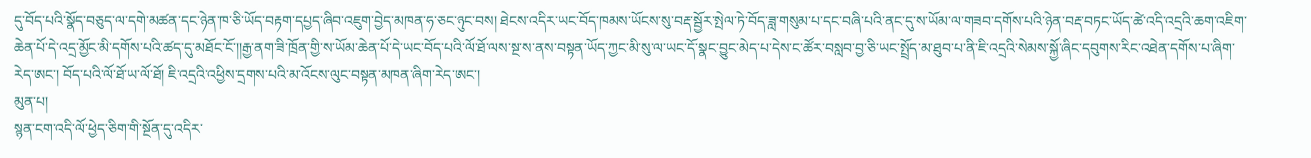དུ་བོད་པའི་སྣོད་བཅུད་ལ་དགེ་མཚན་དང་ཉེན་ཁ་ཅི་ཡོད་བརྟག་དཔྱད་ཞིབ་འཇུག་བྱེད་མཁན་ཧ་ཅང་ཉུང་བས། ཐེངས་འདིར་ཡང་བོད་ཁམས་ཡོངས་སུ་བརྡ་སྦྱོར་སྤེལ་ཏེ་བོད་ཟླ་གསུམ་པ་དང་བཞི་པའི་ནང་དུ་ས་ཡོམ་ལ་གཟབ་དགོས་པའི་ཉེན་བརྡ་བཏང་ཡོད་ཚེ་འདི་འདྲའི་ཆག་འཇིག་ཆེན་པོ་དེ་འདྲ་མྱོང་མི་དགོས་པའི་ཚད་དུ་མཐོང་ངོ་།།རྒྱ་ནག་ཟི་ཁྲོན་གྱི་ས་ཡོམ་ཆེན་པོ་དེ་ཡང་བོད་པའི་ལོ་ཐོ་ལས་སྔ་ས་ནས་བསྟན་ཡོད་ཀྱང་མི་སུ་ལ་ཡང་དོ་སྣང་བྱུང་མེད་པ་དེས་ང་ཚོར་བསླབ་བྱ་ཅི་ཡང་སྤྲོད་མ་ཐུབ་པ་ནི་ཇི་འདྲའི་སེམས་སྐྱོ་ཞིང་དབུགས་རིང་འཐེན་དགོས་པ་ཞིག་རེད་ཨང་། བོད་པའི་ལོ་ཐོ་ཡ་ལོ་ཐོ། ཇི་འདྲའི་འཕྱིས་དྲགས་པའི་མ་འོངས་ལུང་བསྟན་མཁན་ཞིག་རེད་ཨང་།
མུན་པ།
སྙན་ངག་འདི་ལོ་ཕྱེད་ཅིག་གི་སྔོན་དུ་འདིར་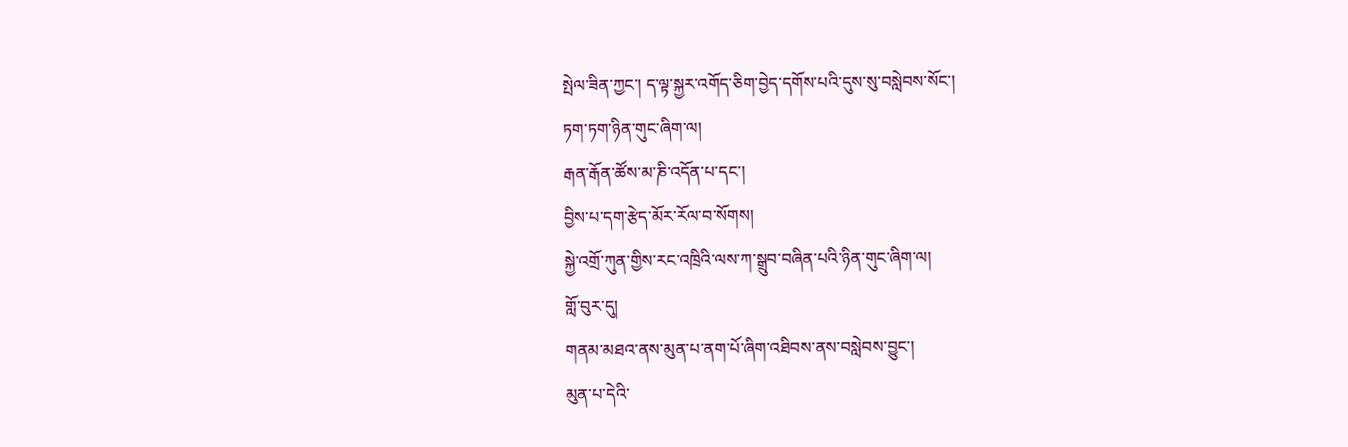སྤེལ་ཟིན་ཀྱང་། ད་ལྟ་སྐྱར་འགོད་ཅིག་བྱེད་དགོས་པའི་དུས་སུ་བསླེབས་སོང་།
ཏག་ཏག་ཉིན་གུང་ཞིག་ལ།
རྒན་རྒོན་ཚོས་མ་ཎི་འདོན་པ་དང་།
བྱིས་པ་དག་རྩེད་མོར་རོལ་བ་སོགས།
སྐྱེ་འགྲོ་ཀུན་གྱིས་རང་འཁྲིའི་ལས་ཀ་སྒྲུབ་བཞིན་པའི་ཉིན་གུང་ཞིག་ལ།
གློ་བུར་དུ།
གནམ་མཐའ་ནས་མུན་པ་ནག་པོ་ཞིག་འཐིབས་ནས་བསླེབས་བྱུང་།
མུན་པ་དེའི་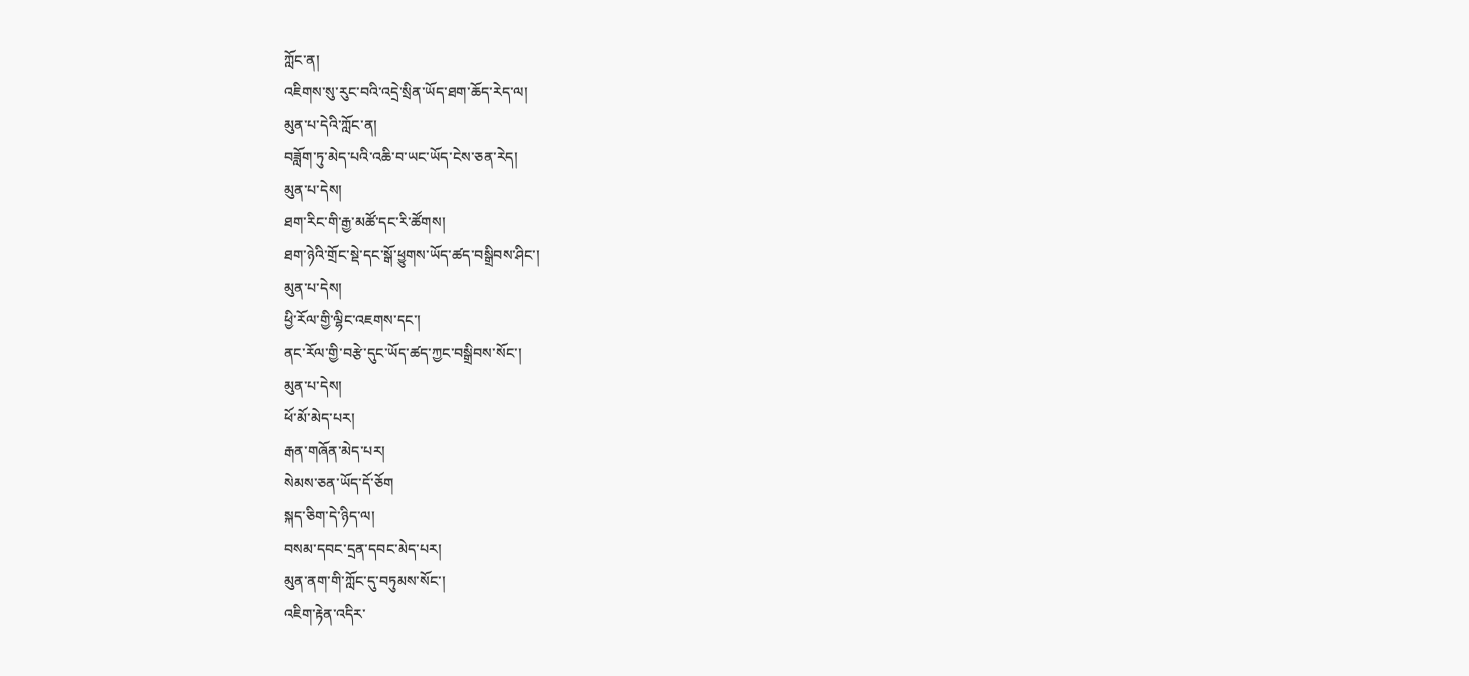ཀློང་ན།
འཇིགས་སུ་རུང་བའི་འདྲེ་སྲིན་ཡོད་ཐག་ཆོད་རེད་ལ།
མུན་པ་དེའི་ཀློང་ན།
བཟློག་ཏུ་མེད་པའི་འཆི་བ་ཡང་ཡོད་ངེས་ཅན་རེད།
མུན་པ་དེས།
ཐག་རིང་གི་རྒྱ་མཚོ་དང་རི་ཚོགས།
ཐག་ཉེའི་གྲོང་སྡེ་དང་སྒོ་ཕྱུགས་ཡོད་ཚད་བསྒྲིབས་ཤིང་།
མུན་པ་དེས།
ཕྱི་རོལ་གྱི་ལྷིང་འཇགས་དང་།
ནང་རོལ་གྱི་བརྩེ་དུང་ཡོད་ཚད་ཀྱང་བསྒྲིབས་སོང་།
མུན་པ་དེས།
ཕོ་མོ་མེད་པར།
རྒན་གཞོན་མེད་པར།
སེམས་ཅན་ཡོད་དོ་ཅོག
སྐད་ཅིག་དེ་ཉིད་ལ།
བསམ་དབང་དྲན་དབང་མེད་པར།
མུན་ནག་གི་ཀློང་དུ་བཏུམས་སོང་།
འཇིག་རྟེན་འདིར་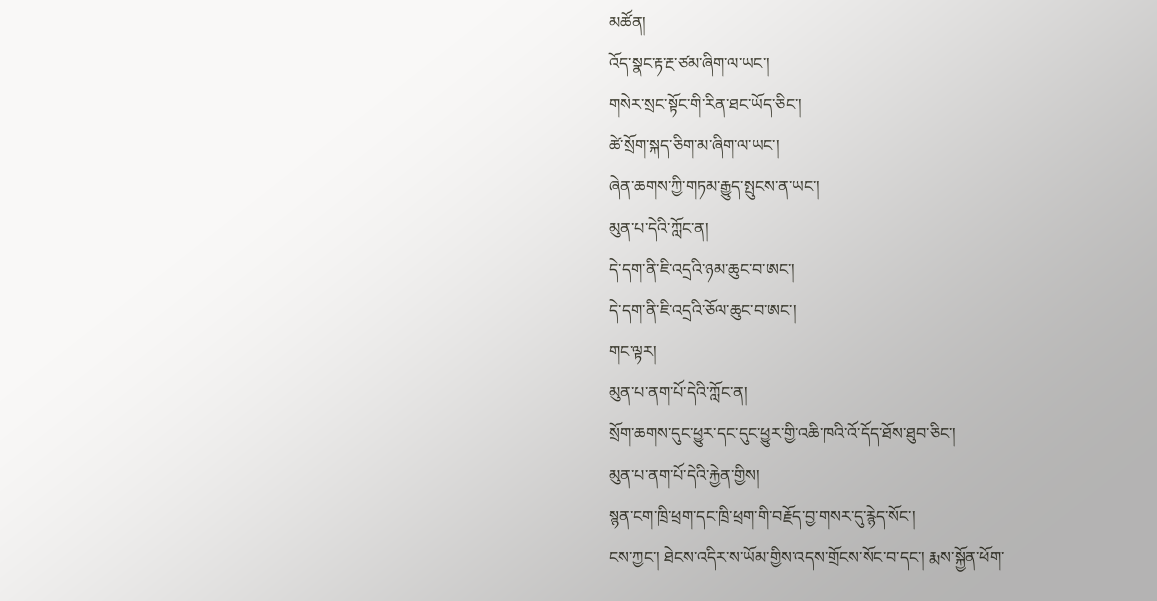མཚོན།
འོད་སྣང་རྟ་རྔ་ཙམ་ཞིག་ལ་ཡང་།
གསེར་སྲང་སྟོང་གི་རིན་ཐང་ཡོད་ཅིང་།
ཚེ་སྲོག་སྐད་ཅིག་མ་ཞིག་ལ་ཡང་།
ཞེན་ཆགས་ཀྱི་གཏམ་རྒྱུད་སྤུངས་ན་ཡང་།
མུན་པ་དེའི་ཀློང་ན།
དེ་དག་ནི་ཇི་འདྲའི་ཉམ་ཆུང་བ་ཨང་།
དེ་དག་ནི་ཇི་འདྲའི་ཅོལ་ཆུང་བ་ཨང་།
གང་ལྟར།
མུན་པ་ནག་པོ་དེའི་ཀློང་ན།
སྲོག་ཆགས་དུང་ཕྱུར་དང་དུང་ཕྱུར་གྱི་འཆི་ཁའི་འོ་དོད་ཐོས་ཐུབ་ཅིང་།
མུན་པ་ནག་པོ་དེའི་རྐྱེན་གྱིས།
སྙན་ངག་ཁྲི་ཕྲག་དང་ཁྲི་ཕྲག་གི་བརྗོད་བྱ་གསར་དུ་རྙེད་སོང་།
ངས་ཀྱང་། ཐེངས་འདིར་ས་ཡོམ་གྱིས་འདས་གྲོངས་སོང་བ་དང་། རྨས་སྐྱོན་ཕོག་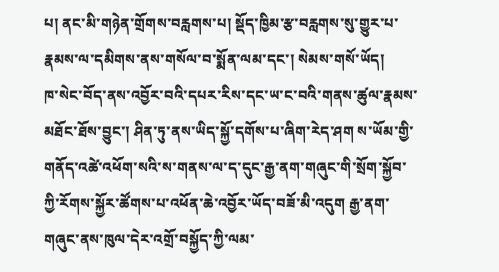པ། ནང་མི་གཉེན་གྲོགས་བརླགས་པ། སྡོད་ཁྱིམ་རྩ་བརླགས་སུ་གྱུར་པ་རྣམས་ལ་དམིགས་ནས་གསོལ་བ་སྨོན་ལམ་དང་། སེམས་གསོ་ཡོད།
ཁ་སེང་བོད་ནས་འབྱོར་བའི་དཔར་རིས་དང་ཡ་ང་བའི་གནས་ཚུལ་རྣམས་མཐོང་ཐོས་བྱུང་། ཤིན་ཏུ་ནས་ཡིད་སྐྱོ་དགོས་པ་ཞིག་རེད་ཤག ས་ཡོམ་གྱི་གནོད་འཚེ་འཕོག་སའི་ས་གནས་ལ་ད་དུང་རྒྱ་ནག་གཞུང་གི་སྲོག་སྐྱོབ་ཀྱི་རོགས་སྐྱོར་ཚོགས་པ་འཕོན་ཆེ་འབྱོར་ཡོད་བཟོ་མི་འདུག རྒྱ་ནག་གཞུང་ནས་ཁུལ་དེར་འགྲོ་བསྐྱོད་ཀྱི་ལམ་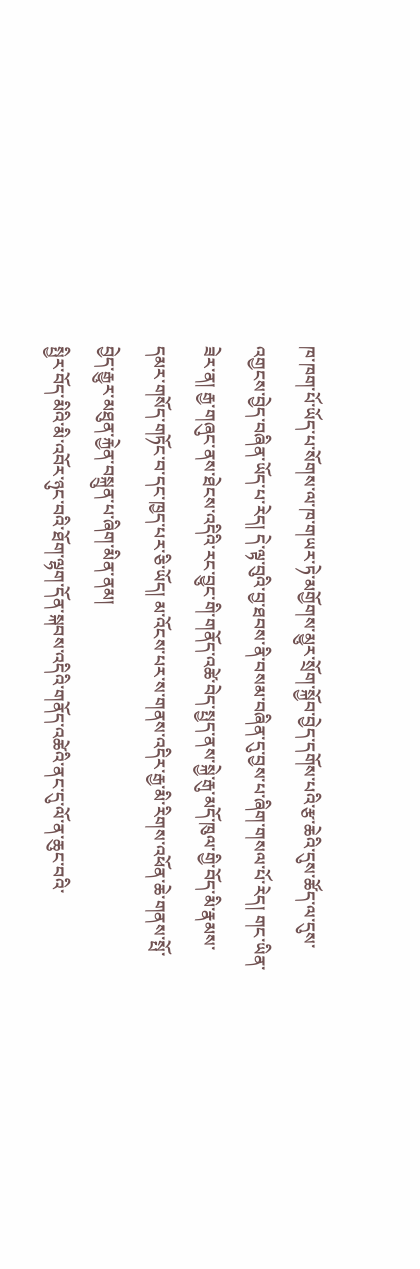ཁ་ཁག་པོ་ཡོད་པ་སོགས་ལ་ཁ་གཡར་ཏེ་མགྱོགས་མྱུར་སྲོག་སྐྱོབ་བྱེད་དགོས་པའི་རྩ་ཆེའི་དུས་ཚོད་ལ་དུས་འགྱངས་བྱེད་བཞིན་ཡོད་པ་རེད། དེ་ལྟ་བུའི་བྱ་ཐབས་ནི་བསམ་བཞིན་དུ་བྱས་པ་ཞིག་གསལ་པོ་རེད། གང་ཡིན་ཟེར་ན། རྒྱ་གཞུང་ནས་ཐེངས་འདིའི་རང་བྱུང་གི་གནོད་འཚེ་བེད་སྤྱད་ནས་སྐྱེ་རྒུ་མདོ་ཁུལ་གྱི་བོད་མི་རྣམས་དམར་གསོད་གཏོང་བ་དང་ཁྱད་པར་ཅི་ཡོད། མ་འོངས་པར་ས་གནས་འདིར་རྒྱ་མི་རིགས་འཕོན་ཆེ་གནས་སྤོ་བྱེད་རྒྱུར་མཐུན་རྐྱེན་བསྐྲུན་པ་ཞིག་མིན་ནམ།
སྤྱིར་བོད་མིའི་མི་འབོར་ཉུང་བའི་ཐོག་ལྷག་དོན་སྐབས་འདིའི་གནོད་འཚེའི་ནང་དུ་ལོ་ན་ཆུང་བའི་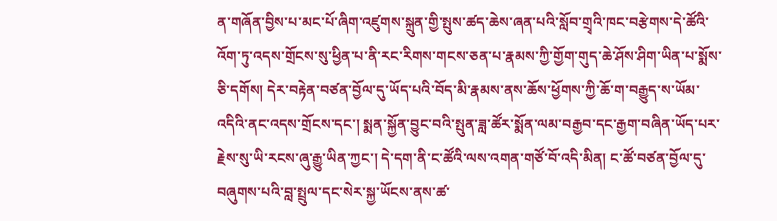ན་གཞོན་བྱིས་པ་མང་པོ་ཞིག་འཛུགས་སྐྲུན་གྱི་སྤུས་ཚད་ཆེས་ཞན་པའི་སློབ་གྲྭའི་ཁང་བརྩེགས་དེ་ཚོའི་འོག་ཏུ་འདས་གྲོངས་སུ་ཕྱིན་པ་ནི་རང་རིགས་གངས་ཅན་པ་རྣམས་ཀྱི་གྱོག་གུད་ཆེ་ཤོས་ཤིག་ཡིན་པ་སྨོས་ཅི་དགོས། དེར་བརྟེན་བཙན་བྱོལ་དུ་ཡོད་པའི་བོད་མི་རྣམས་ནས་ཆོས་ཕྱོགས་ཀྱི་ཆོ་ག་བརྒྱུད་ས་ཡོམ་འདིའི་ནང་འདས་གྲོངས་དང་། སྨན་སྐྱོན་བྱུང་བའི་སྤུན་ཟླ་ཚོར་སྨོན་ལམ་བརྒྱབ་དང་རྒྱག་བཞིན་ཡོད་པར་རྗེས་སུ་ཡི་རངས་ཞུ་རྒྱུ་ཡིན་ཀྱང་། དེ་དག་ནི་ང་ཚོའི་ལས་འགན་གཙོ་བོ་འདི་མིན། ང་ཚོ་བཙན་བྱོལ་དུ་བཞུགས་པའི་བླ་སྤྲུལ་དང་སེར་སྐྱ་ཡོངས་ནས་ཚ་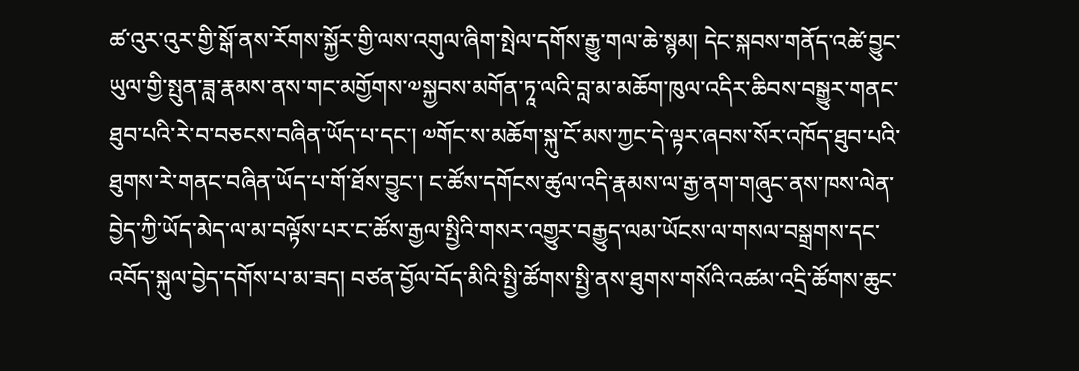ཚ་འུར་འུར་གྱི་སྒོ་ནས་རོགས་སྐྱོར་གྱི་ལས་འགུལ་ཞིག་སྤེལ་དགོས་རྒྱུ་གལ་ཆེ་སྙམ། དེང་སྐབས་གནོད་འཚེ་བྱུང་ཡུལ་གྱི་སྤུན་ཟླ་རྣམས་ནས་གང་མགྱོགས་༧སྐྱབས་མགོན་ཏཱ་ལའི་བླ་མ་མཆོག་ཁུལ་འདིར་ཆིབས་བསྒྱུར་གནང་ཐུབ་པའི་རེ་བ་བཅངས་བཞིན་ཡོད་པ་དང་། ༧གོང་ས་མཆོག་སྐུ་ངོ་མས་ཀྱང་དེ་ལྟར་ཞབས་སོར་འཁོད་ཐུབ་པའི་ཐུགས་རེ་གནང་བཞིན་ཡོད་པ་གོ་ཐོས་བྱུང་། ང་ཚོས་དགོངས་ཚུལ་འདི་རྣམས་ལ་རྒྱ་ནག་གཞུང་ནས་ཁས་ལེན་བྱེད་ཀྱི་ཡོད་མེད་ལ་མ་བལྟོས་པར་ང་ཚོས་རྒྱལ་སྤྱིའི་གསར་འགྱུར་བརྒྱུད་ལམ་ཡོངས་ལ་གསལ་བསྒྲགས་དང་འབོད་སྐུལ་བྱེད་དགོས་པ་མ་ཟད། བཙན་བྱོལ་བོད་མིའི་སྤྱི་ཚོགས་སྤྱི་ནས་ཐུགས་གསོའི་འཚམ་འདྲི་ཚོགས་ཆུང་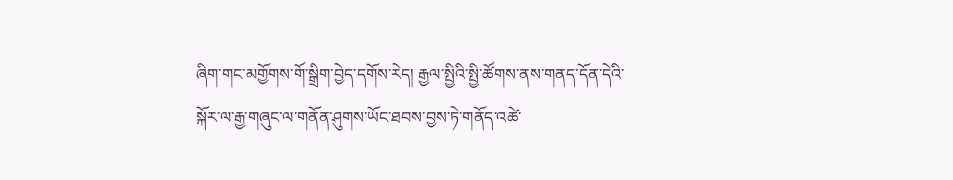ཞིག་གང་མགྱོགས་གོ་སྒྲིག་བྱེད་དགོས་རེད། རྒྱལ་སྤྱིའི་སྤྱི་ཚོགས་ནས་གནད་དོན་དེའི་སྐོར་ལ་རྒྱ་གཞུང་ལ་གནོན་ཤུགས་ཡོང་ཐབས་བྱས་ཏེ་གནོད་འཚེ་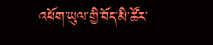འཕོག་ཡུལ་གྱི་བོད་མི་ཚོར་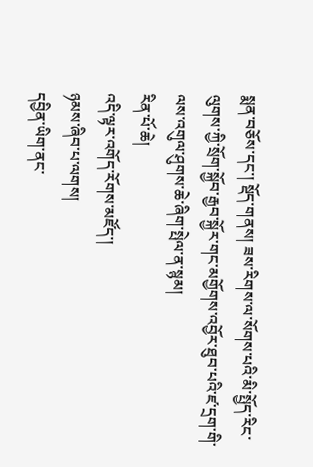སྨན་བཅོས་དང་། སྡོད་གནས། ཟས་རིགས་ལ་སོགས་པའི་མི་སྤྱོད་རིང་ལུགས་ཀྱི་སྲོག་སྐྱོབ་རྒྱབ་སྐྱོར་གང་མགྱོགས་འབྱོར་ཐུབ་པའི་ཛ་དྲག་གི་ལས་འགུལ་ཤུགས་ཆེ་ཞིག་སྤེལ་ན་སྙམ།
རིན་པོ་ཆེ།
འདི་ལྟར་འགོད་རོགས་མཛོད་།
ཉམས་ཞིབ་པ་ལགས།
དབྱིན་ཡིག་ནང་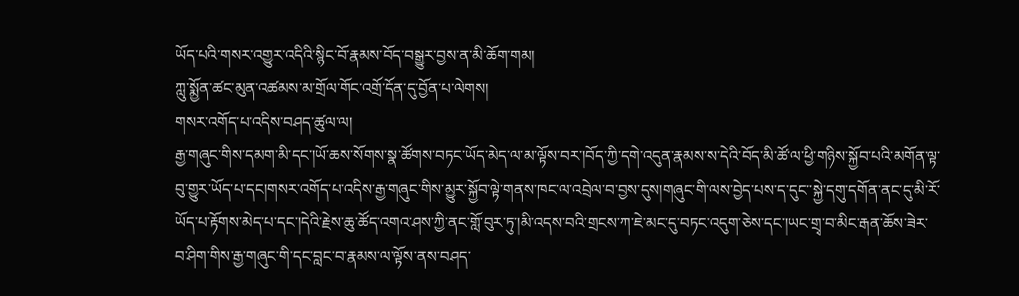ཡོད་པའི་གསར་འགྱུར་འདིའི་སྙིང་བོ་རྣམས་བོད་བསྒྱུར་བྱས་ན་མི་ཆོག་གམ།
ཀླུ་སྨྱོན་ཚང་མུན་འཚམས་མ་གྲོལ་གོང་འགྲོ་དོན་དུ་བྱོན་པ་ལེགས།
གསར་འགོད་པ་འདིས་བཤད་ཚུལ་ལ།
རྒྱ་གཞུང་གིས་དམག་མི་དང་།ཡོ་ཆས་སོགས་སྣ་ཚོགས་བཏང་ཡོད་མེད་ལ་མ་ལྟོས་བར་།བོད་ཀྱི་དགེ་འདུན་རྣམས་ས་དེའི་བོད་མི་ཚོ་ལ་ཕྱི་གཉིས་སྐྱོབ་པའི་མགོན་ལྟ་བུ་གྱུར་ཡོད་པ་དང།གསར་འགོད་པ་འདིས་རྒྱ་གཞུང་གིས་མྱུར་སྐྱོབ་ལྟེ་གནས་ཁང་ལ་འབྲེལ་བ་བྱས་དུས།གཞུང་གི་ལས་བྱེད་པས་ད་དུང་་སྐྱེ་དགུ་དགོན་ནང་དུ་མི་རོ་ཡོད་པ་རྟོགས་མེད་པ་དང་།དེའི་རྗེས་ཆུ་ཚོད་འགའ་ཤས་ཀྱི་ནང་གློ་བུར་ཏུ་།མི་འདས་བའི་གྲངས་ཀ་ཇེ་མང་དུ་བཏང་འདུག་ཅེས་དང་།ཡང་གྲྭ་བ་མིང་རྒན་ཆོས་ཟེར་བ་ཤིག་གིས་རྒྱ་གཞུང་གི་དང་བླང་བ་རྣམས་ལ་ལྟོས་ནས་བཤད་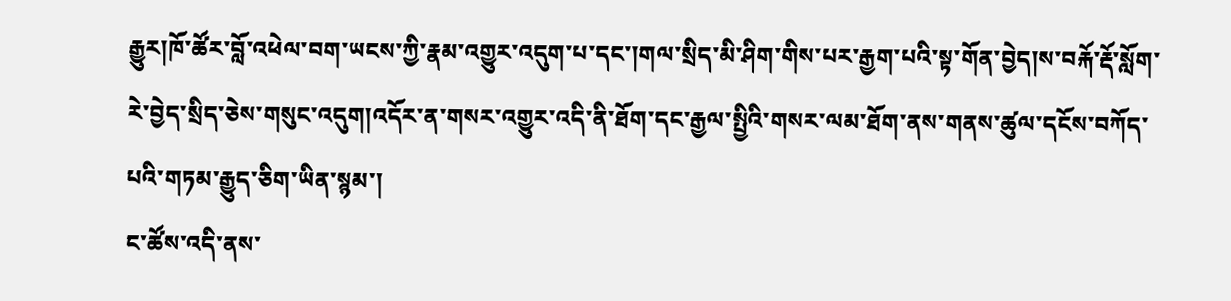རྒྱུར།ཁོ་ཚོར་བློ་འཕེལ་བག་ཡངས་ཀྱི་རྣམ་འགྱུར་འདུག་པ་དང་།གལ་སྲིད་མི་ཤིག་གིས་པར་རྒྱག་པའི་སྟ་གོན་བྱེད།ས་བརྐོ་རྡོ་སློག་རེ་བྱེད་སྲིད་ཅེས་གསུང་འདུག།འདོར་ན་གསར་འགྱུར་འདི་ནི་ཐོག་དང་རྒྱལ་སྤྱིའི་གསར་ལམ་ཐོག་ནས་གནས་ཚུལ་དངོས་བཀོད་པའི་གཏམ་རྒྱུད་ཅིག་ཡིན་སྙམ་།
ང་ཚོས་འདི་ནས་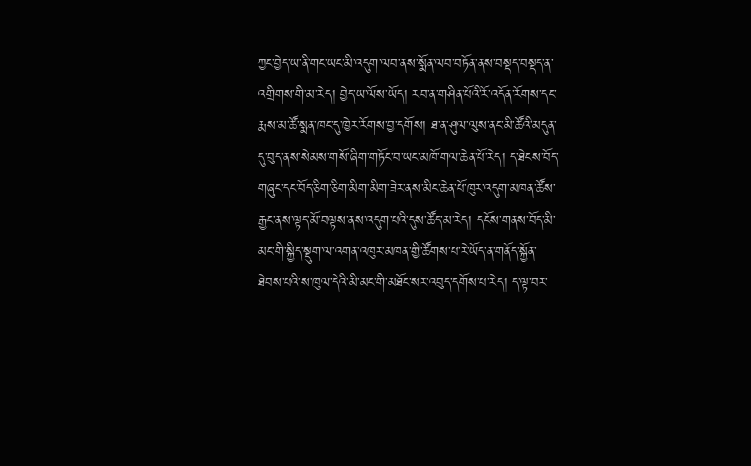ཀྱང་བྱེད་ཡ་ནི་གང་ཡང་མི་འདུག་ལབ་ནས་སྨོན་ལབ་བཏོན་ནས་བསྡད་བསྡད་ན་འགྲིགས་གི་མ་རེད། བྱེད་ཡ་ལོས་ཡོད། རབ་ན་གཤིན་པོའི་རོ་འདོན་རོགས་དང་རྨས་མ་ཚོ་སྨན་ཁང་དུ་ཁྱེར་རོགས་བྱ་དགོས། ཐ་ན་ཤུལ་ལུས་ནང་མི་ཚོའི་མདུན་དུ་བུད་ནས་སེམས་གསོ་ཞིག་གཏོང་བ་ཡང་མཁོ་གལ་ཆེན་པོ་རེད། ད་ཐེངས་བོད་གཞུང་དང་བོད་ཅིག་ཅིག་མིག་མིག་ཟེར་ནས་མིང་ཆེན་པོ་ཁུར་འདུག་མཁན་ཚོས་རྒྱང་ནས་ལྟད་མོ་བལྟས་ནས་འདུག་པའི་དུས་ཚོད་མ་རེད། དངོས་གནས་བོད་མི་མང་གི་སྐྱིད་སྡུག་ལ་འགན་འཁུར་མཁན་གྱི་ཚོགས་པ་རེ་ཡོད་ན་གནོད་སྐྱོན་ཐེབས་པའི་ས་ཁུལ་དེའི་མི་མང་གི་མཐོང་སར་འབུད་དགོས་པ་རེད། ད་ལྟ་བར་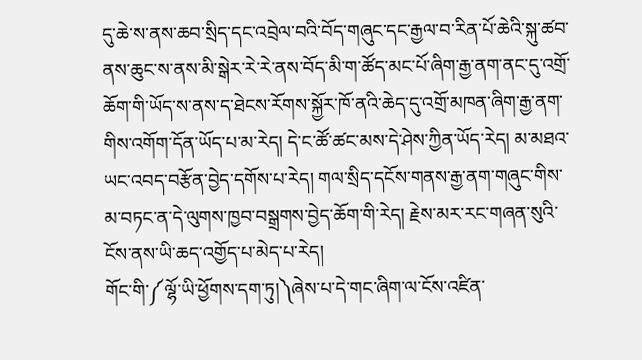དུ་ཆེ་ས་ནས་ཆབ་སྲིད་དང་འབྲེལ་བའི་བོད་གཞུང་དང་རྒྱལ་བ་རིན་པོ་ཆེའི་སྐུ་ཚབ་ནས་ཆུང་ས་ནས་མི་སྒེར་རེ་རེ་ནས་བོད་མི་ག་ཚོད་མང་པོ་ཞིག་རྒྱ་ནག་ནང་དུ་འགྲོ་ཆོག་གི་ཡོད་ས་ནས་ད་ཐེངས་རོགས་སྐྱོར་ཁོ་ནའི་ཆེད་དུ་འགྲོ་མཁན་ཞིག་རྒྱ་ནག་གིས་འགོག་དོན་ཡོད་པ་མ་རེད། དེ་ང་ཚོ་ཚང་མས་དེ་ཤེས་ཀྱིན་ཡོད་རེད། མ་མཐའ་ཡང་འབད་བརྩོན་བྱེད་དགོས་པ་རེད། གལ་སྲིད་དངོས་གནས་རྒྱ་ནག་གཞུང་གིས་མ་བཏང་ན་དེ་ལུགས་ཁྱབ་བསྒྲགས་བྱེད་ཆོག་གི་རེད། རྗེས་མར་རང་གཞན་སུའི་ངོས་ནས་ཡི་ཆད་འགྱོད་པ་མེད་པ་རེད།
གོང་གི་༼ལྷོ་ཡི་ཕྱོགས་དག་ཏུ།༽ཞེས་པ་དེ་གང་ཞིག་ལ་ངོས་འཛིན་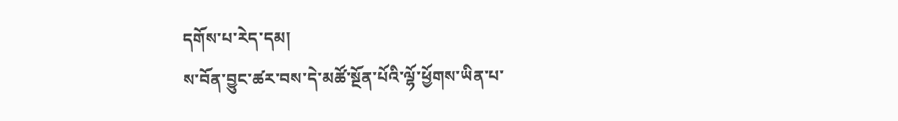དགོས་པ་རེད་དམ།
ས་བོན་བྱུང་ཚར་བས་དེ་མཚོ་སྔོན་པོའི་ལྷོ་ཕྱོགས་ཡིན་པ་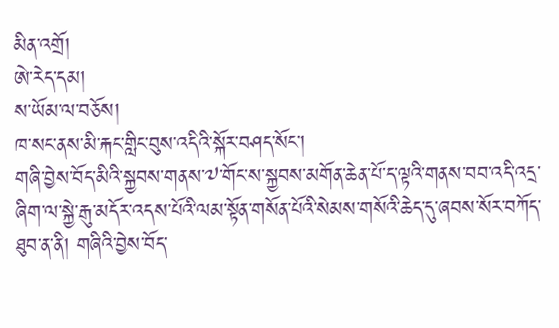མིན་འགྲོ།
ཨེ་རེད་དམ།
ས་ཡོམ་ལ་བཅོས།
ཁ་སང་ནས་མི་རྐང་གླིང་བུས་འདིའི་སྐོར་བཤད་སོང་།
གཞི་བྱེས་བོད་མིའི་སྐྱབས་གནས་༧་གོང་ས་སྐྱབས་མགོན་ཆེན་པོ་ད་ལྟའི་གནས་བབ་འདི་འདྲ་ཞིག་ལ་སྐྱེ་རྒུ་མདོར་འདས་པོའི་ལམ་སྟོན་གསོན་པོའི་སེམས་གསོའི་ཆེད་དུ་ཞབས་སོར་བཀོད་ཐུབ་ན་ནི། གཞིའི་བྱེས་བོད་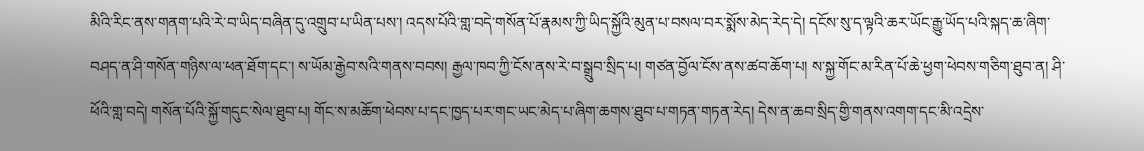མིའི་རིང་ནས་གནག་པའི་རེ་བ་ཡིད་བཞིན་དུ་འགྲུབ་པ་ཡིན་པས་། འདས་པོའི་གླ་བདེ་གསོན་པོ་རྣམས་ཀྱི་ཡིད་སྐྱོའི་མུན་པ་བསལ་བར་སྨོས་མེད་རེད་དེ། དངོས་སུ་ད་ལྟའི་ཆར་ཡོང་རྒྱུ་ཡོད་པའི་སྐད་ཆ་ཞིག་བཤད་ན་ཤི་གསོན་གཉིས་ལ་ཕན་ཐོག་དང་། ས་ཡོམ་རྒྱེབ་སའི་གནས་བབས། རྒྱལ་ཁབ་ཀྱི་ངོས་ནས་རེ་བ་སྒྲུབ་སྲིད་པ། གཙན་བྱོལ་ངོས་ནས་ཚབ་ཆོག་པ། ས་སྐྱ་གོང་མ་རིན་པོ་ཆེ་ཕྱག་ཕེབས་གཅིག་ཐུབ་ན། ཤི་ཕོའི་གླ་བདེ། གསོན་པོའི་སྐྱོ་གདུང་སེལ་ཐུབ་པ། གོང་ས་མཆོག་ཕེབས་པ་དང་ཁྱད་པར་གང་ཡང་མེད་པ་ཞིག་ཆགས་ཐུབ་པ་གཏན་གཏན་རེད། དེས་ན་ཆབ་སྲིད་གྱི་གནས་འགག་དང་མི་འདྲེས་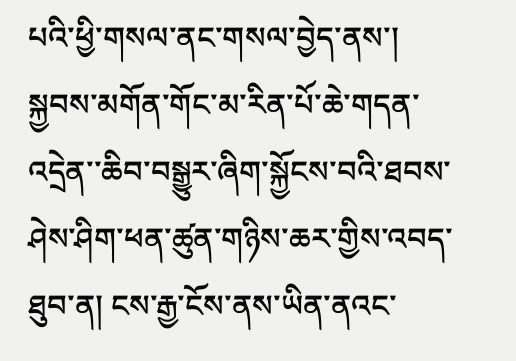པའི་ཕྱི་གསལ་ནང་གསལ་བྱེད་ནས་། སྐྱབས་མགོན་གོང་མ་རིན་པོ་ཆེ་གདན་འདྲེན་་ཆིབ་བསྒྱུར་ཞིག་སྐྱོངས་བའི་ཐབས་ཤེས་ཤིག་ཕན་ཚུན་གཉིས་ཆར་གྱིས་འབད་ཐུབ་ན། ངས་རྒྱ་ངོས་ནས་ཡིན་ནའང་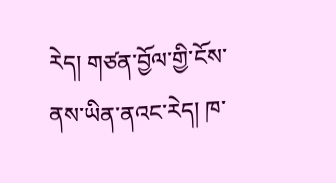རེད། གཙན་བྱོལ་གྱི་ངོས་ནས་ཡིན་ནའང་རེད། ཁ་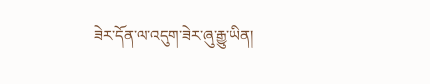ཟེར་དོན་ལ་འདུག་ཟེར་ཞུ་རྒྱུ་ཡིན།